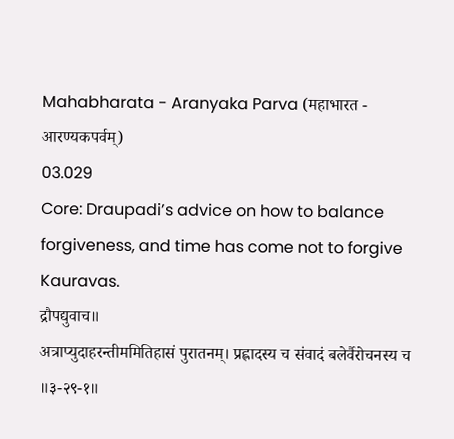Mahabharata - Aranyaka Parva (महाभारत - आरण्यकपर्वम्)
03.029
Core: Draupadi’s advice on how to balance forgiveness, and time has come not to forgive Kauravas.
द्रौपद्युवाच॥
अत्राप्युदाहरन्तीममितिहासं पुरातनम्। प्रह्लादस्य च संवादं बलेर्वैरोचनस्य च ॥३-२९-१॥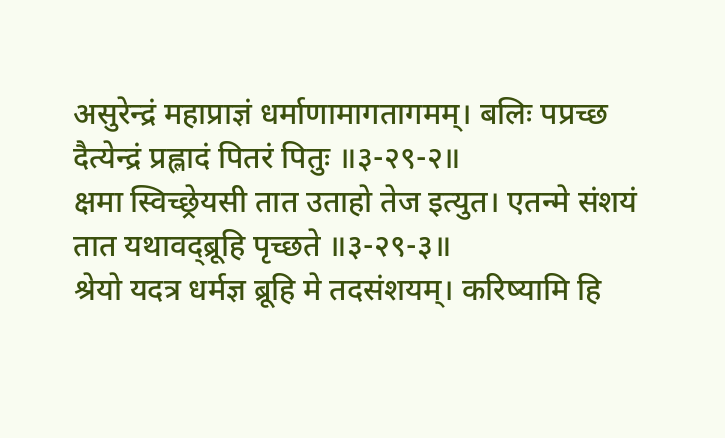असुरेन्द्रं महाप्राज्ञं धर्माणामागतागमम्। बलिः पप्रच्छ दैत्येन्द्रं प्रह्लादं पितरं पितुः ॥३-२९-२॥
क्षमा स्विच्छ्रेयसी तात उताहो तेज इत्युत। एतन्मे संशयं तात यथावद्ब्रूहि पृच्छते ॥३-२९-३॥
श्रेयो यदत्र धर्मज्ञ ब्रूहि मे तदसंशयम्। करिष्यामि हि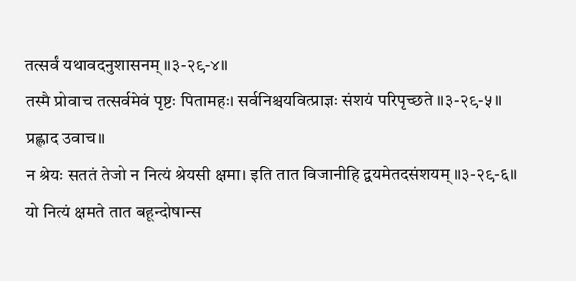तत्सर्वं यथावदनुशासनम् ॥३-२९-४॥
तस्मै प्रोवाच तत्सर्वमेवं पृष्टः पितामहः। सर्वनिश्चयवित्प्राज्ञः संशयं परिपृच्छते ॥३-२९-५॥
प्रह्लाद उवाच॥
न श्रेयः सततं तेजो न नित्यं श्रेयसी क्षमा। इति तात विजानीहि द्वयमेतदसंशयम् ॥३-२९-६॥
यो नित्यं क्षमते तात बहून्दोषान्स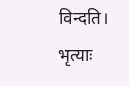विन्दति। भृत्याः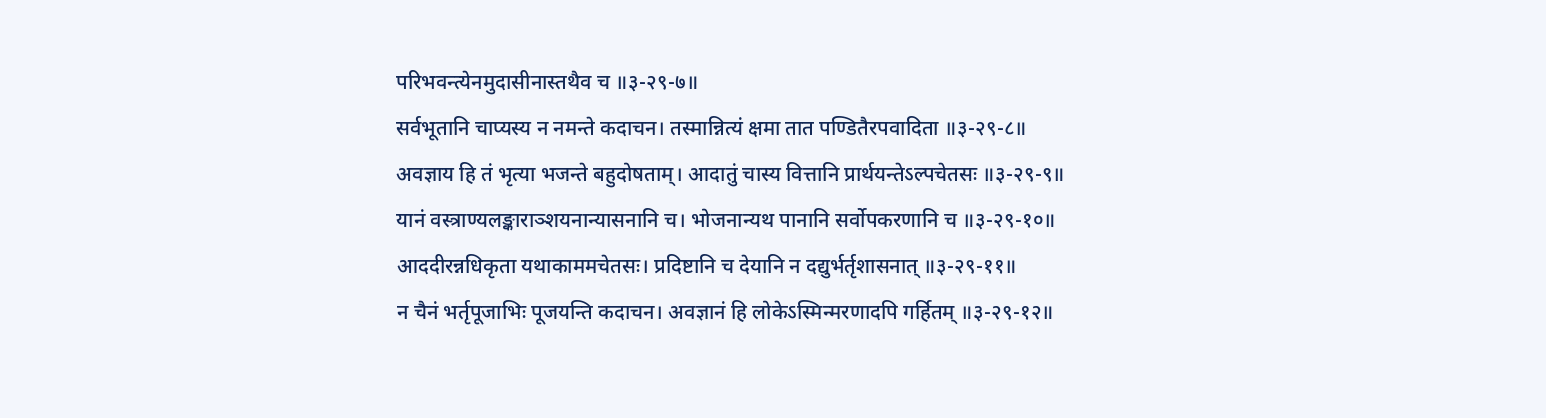परिभवन्त्येनमुदासीनास्तथैव च ॥३-२९-७॥
सर्वभूतानि चाप्यस्य न नमन्ते कदाचन। तस्मान्नित्यं क्षमा तात पण्डितैरपवादिता ॥३-२९-८॥
अवज्ञाय हि तं भृत्या भजन्ते बहुदोषताम्। आदातुं चास्य वित्तानि प्रार्थयन्तेऽल्पचेतसः ॥३-२९-९॥
यानं वस्त्राण्यलङ्काराञ्शयनान्यासनानि च। भोजनान्यथ पानानि सर्वोपकरणानि च ॥३-२९-१०॥
आददीरन्नधिकृता यथाकाममचेतसः। प्रदिष्टानि च देयानि न दद्युर्भर्तृशासनात् ॥३-२९-११॥
न चैनं भर्तृपूजाभिः पूजयन्ति कदाचन। अवज्ञानं हि लोकेऽस्मिन्मरणादपि गर्हितम् ॥३-२९-१२॥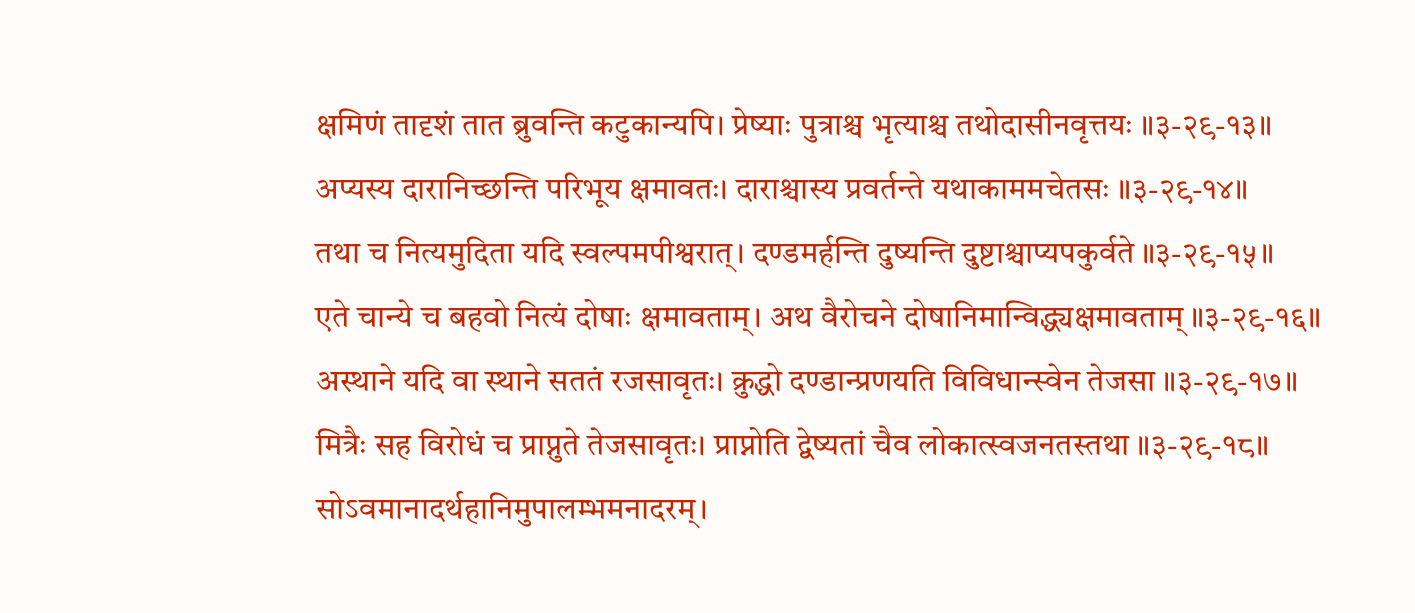क्षमिणं तादृशं तात ब्रुवन्ति कटुकान्यपि। प्रेष्याः पुत्राश्च भृत्याश्च तथोदासीनवृत्तयः ॥३-२९-१३॥
अप्यस्य दारानिच्छन्ति परिभूय क्षमावतः। दाराश्चास्य प्रवर्तन्ते यथाकाममचेतसः ॥३-२९-१४॥
तथा च नित्यमुदिता यदि स्वल्पमपीश्वरात्। दण्डमर्हन्ति दुष्यन्ति दुष्टाश्चाप्यपकुर्वते ॥३-२९-१५॥
एते चान्ये च बहवो नित्यं दोषाः क्षमावताम्। अथ वैरोचने दोषानिमान्विद्ध्यक्षमावताम् ॥३-२९-१६॥
अस्थाने यदि वा स्थाने सततं रजसावृतः। क्रुद्धो दण्डान्प्रणयति विविधान्स्वेन तेजसा ॥३-२९-१७॥
मित्रैः सह विरोधं च प्राप्नुते तेजसावृतः। प्राप्नोति द्वेष्यतां चैव लोकात्स्वजनतस्तथा ॥३-२९-१८॥
सोऽवमानादर्थहानिमुपालम्भमनादरम्।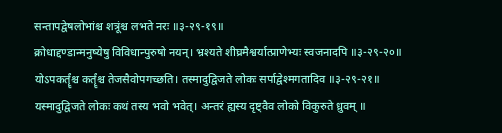सन्तापद्वेषलोभांश्च शत्रूंश्च लभते नरः ॥३-२९-१९॥
क्रोधाद्दण्डान्मनुष्येषु विविधान्पुरुषो नयन्। भ्रश्यते शीघ्रमैश्वर्यात्प्राणेभ्यः स्वजनादपि ॥३-२९-२०॥
योऽपकर्तॄंश्च कर्तॄंश्च तेजसैवोपगच्छति। तस्मादुद्विजते लोकः सर्पाद्वेश्मगतादिव ॥३-२९-२१॥
यस्मादुद्विजते लोकः कथं तस्य भवो भवेत्। अन्तरं ह्यस्य दृष्ट्वैव लोको विकुरुते ध्रुवम् ॥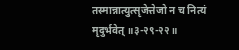तस्मान्नात्युत्सृजेत्तेजो न च नित्यं मृदुर्भवेत् ॥३-२९-२२॥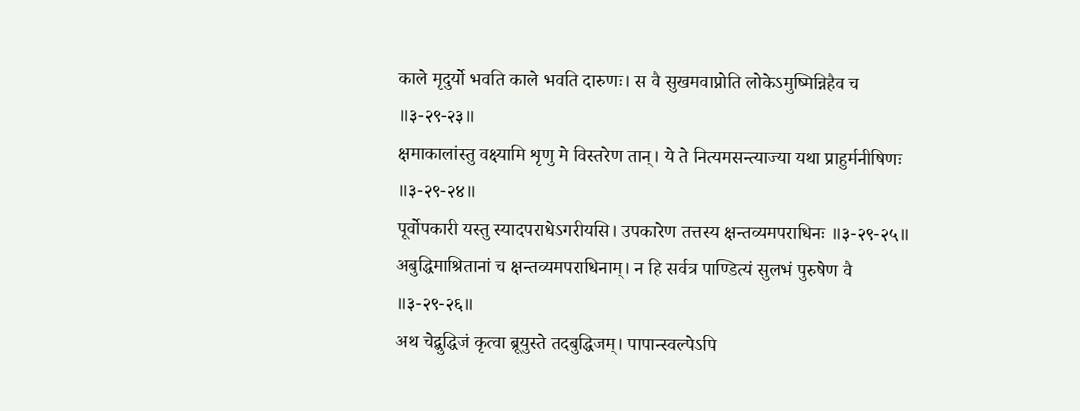काले मृदुर्यो भवति काले भवति दारुणः। स वै सुखमवाप्नोति लोकेऽमुष्मिन्निहैव च ॥३-२९-२३॥
क्षमाकालांस्तु वक्ष्यामि शृणु मे विस्तरेण तान्। ये ते नित्यमसन्त्याज्या यथा प्राहुर्मनीषिणः ॥३-२९-२४॥
पूर्वोपकारी यस्तु स्यादपराधेऽगरीयसि। उपकारेण तत्तस्य क्षन्तव्यमपराधिनः ॥३-२९-२५॥
अबुद्धिमाश्रितानां च क्षन्तव्यमपराधिनाम्। न हि सर्वत्र पाण्डित्यं सुलभं पुरुषेण वै ॥३-२९-२६॥
अथ चेद्बुद्धिजं कृत्वा ब्रूयुस्ते तदबुद्धिजम्। पापान्स्वल्पेऽपि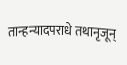तान्हन्यादपराधे तथानृजून्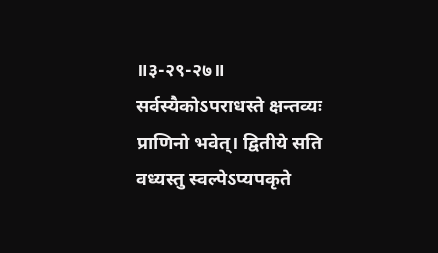॥३-२९-२७॥
सर्वस्यैकोऽपराधस्ते क्षन्तव्यः प्राणिनो भवेत्। द्वितीये सति वध्यस्तु स्वल्पेऽप्यपकृते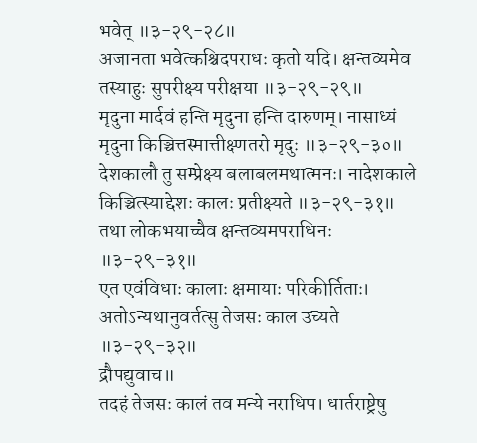भवेत् ॥३-२९-२८॥
अजानता भवेत्कश्चिदपराधः कृतो यदि। क्षन्तव्यमेव तस्याहुः सुपरीक्ष्य परीक्षया ॥३-२९-२९॥
मृदुना मार्दवं हन्ति मृदुना हन्ति दारुणम्। नासाध्यं मृदुना किञ्चित्तस्मात्तीक्ष्णतरो मृदुः ॥३-२९-३०॥
देशकालौ तु सम्प्रेक्ष्य बलाबलमथात्मनः। नादेशकाले किञ्चित्स्याद्देशः कालः प्रतीक्ष्यते ॥३-२९-३१॥
तथा लोकभयाच्चैव क्षन्तव्यमपराधिनः ॥३-२९-३१॥
एत एवंविधाः कालाः क्षमायाः परिकीर्तिताः। अतोऽन्यथानुवर्तत्सु तेजसः काल उच्यते ॥३-२९-३२॥
द्रौपद्युवाच॥
तदहं तेजसः कालं तव मन्ये नराधिप। धार्तराष्ट्रेषु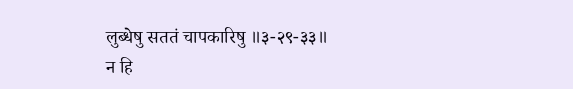लुब्धेषु सततं चापकारिषु ॥३-२९-३३॥
न हि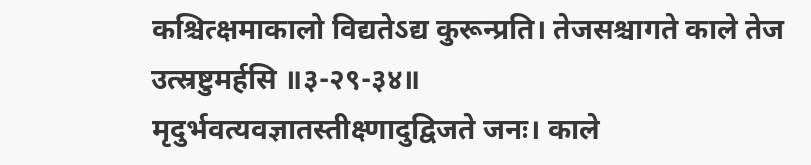कश्चित्क्षमाकालो विद्यतेऽद्य कुरून्प्रति। तेजसश्चागते काले तेज उत्स्रष्टुमर्हसि ॥३-२९-३४॥
मृदुर्भवत्यवज्ञातस्तीक्ष्णादुद्विजते जनः। काले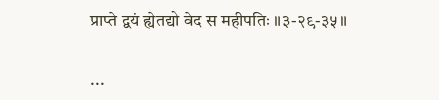प्राप्ते द्वयं ह्येतद्यो वेद स महीपतिः ॥३-२९-३५॥

...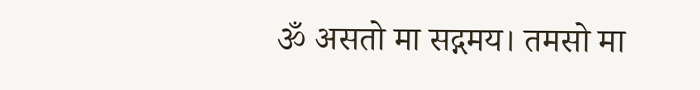ॐ असतो मा सद्गमय। तमसो मा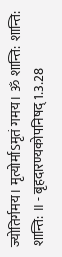ज्योतिर्गमय। मृत्योर्माऽमृतं गमय। ॐ शान्ति: शान्ति: शान्ति: ॥ - बृहदारण्यकोपनिषद् 1.3.28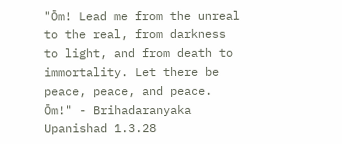"Ōm! Lead me from the unreal to the real, from darkness to light, and from death to immortality. Let there be peace, peace, and peace. Ōm!" - Brihadaranyaka Upanishad 1.3.28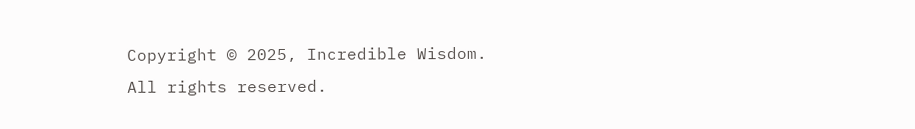Copyright © 2025, Incredible Wisdom.
All rights reserved.